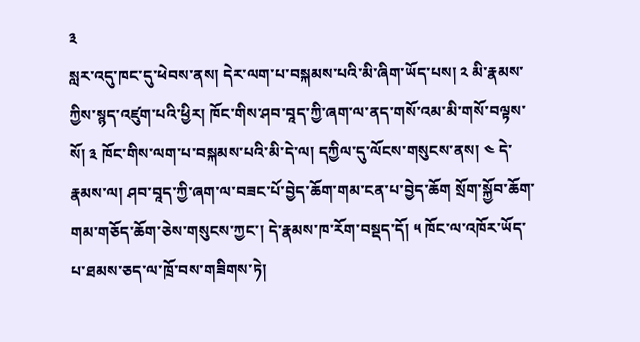༣
སླར་འདུ་ཁང་དུ་ཕེབས་ནས། དེར་ལག་པ་བསྐམས་པའི་མི་ཞིག་ཡོད་པས། ༢ མི་རྣམས་ཀྱིས་སྙད་འཛུག་པའི་ཕྱིར། ཁོང་གིས་ཤབ་བཱད་ཀྱི་ཞག་ལ་ནད་གསོ་འམ་མི་གསོ་བལྟས་སོ། ༣ ཁོང་གིས་ལག་པ་བསྐམས་པའི་མི་དེ་ལ། དཀྱིལ་དུ་ལོངས་གསུངས་ནས། ༤ དེ་རྣམས་ལ། ཤབ་བཱད་ཀྱི་ཞག་ལ་བཟང་པོ་བྱེད་ཆོག་གམ་ངན་པ་བྱེད་ཆོག སྲོག་སྐྱོབ་ཆོག་གམ་གཅོད་ཆོག་ཅེས་གསུངས་ཀྱང་། དེ་རྣམས་ཁ་རོག་བསྡད་དོ། ༥ ཁོང་ལ་འཁོར་ཡོད་པ་ཐམས་ཅད་ལ་ཁྲོ་བས་གཟིགས་ཏེ།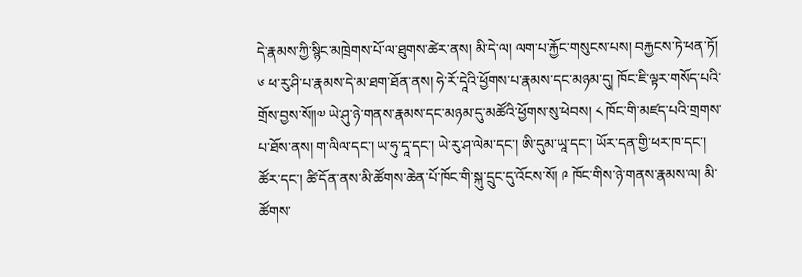དེ་རྣམས་ཀྱི་སྙིང་མཁྲེགས་པོ་ལ་ཐུགས་ཚེར་ནས། མི་དེ་ལ། ལག་པ་རྐྱོང་གསུངས་པས། བརྐྱངས་ཏེ་ཕན་ཏོ། ༦ ཕ་རུ་ཤི་པ་རྣམས་དེ་མ་ཐག་ཐོན་ནས། ཧེ་རོ་དཱེའི་ཕྱོགས་པ་རྣམས་དང་མཉམ་དུ། ཁོང་ཇི་ལྟར་གསོད་པའི་གྲོས་བྱས་སོ༎༧ ཡེ་ཤུ་ཉེ་གནས་རྣམས་དང་མཉམ་དུ་མཚོའི་ཕྱོགས་སུ་ཕེབས། ༨ ཁོང་གི་མཛད་པའི་གྲགས་པ་ཐོས་ནས། ག་ལིལ་དང་། ཡ་ཧུ་དཱ་དང་། ཡེ་རུ་ཤ་ལེམ་དང་། ཨི་དུམ་ཡཱ་དང་། ཡོར་དན་གྱི་ཕར་ཁ་དང་། ཚོར་དང་། ཚི་དོན་ནས་མི་ཚོགས་ཆེན་པོ་ཁོང་གི་སྐུ་དྲུང་དུ་འོངས་སོ། ༩ ཁོང་གིས་ཉེ་གནས་རྣམས་ལ། མི་ཚོགས་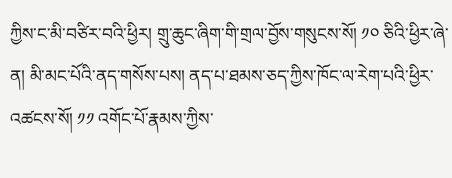ཀྱིས་ང་མི་བཙིར་བའི་ཕྱིར། གྲུ་ཆུང་ཞིག་གི་གྲལ་བྱོས་གསུངས་སོ། ༡༠ ཅིའི་ཕྱིར་ཞེ་ན། མི་མང་པོའི་ནད་གསོས་པས། ནད་པ་ཐམས་ཅད་ཀྱིས་ཁོང་ལ་རེག་པའི་ཕྱིར་འཚངས་སོ། ༡༡ འགོང་པོ་རྣམས་ཀྱིས་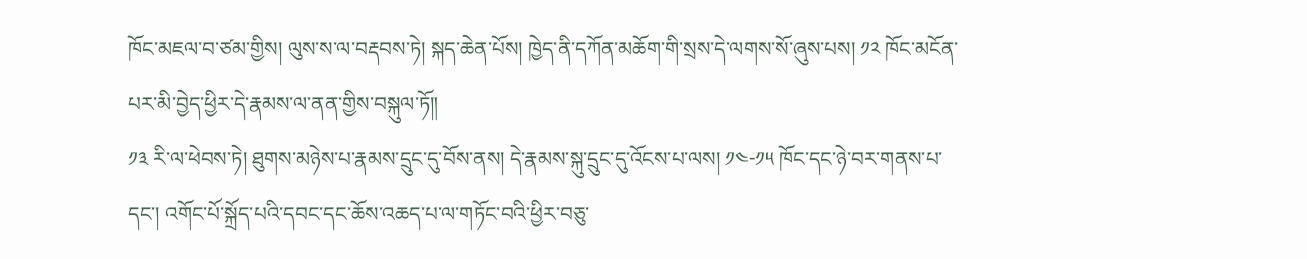ཁོང་མཇལ་བ་ཙམ་གྱིས། ལུས་ས་ལ་བརྡབས་ཏེ། སྐད་ཆེན་པོས། ཁྱེད་ནི་དཀོན་མཆོག་གི་སྲས་དེ་ལགས་སོ་ཞུས་པས། ༡༢ ཁོང་མངོན་པར་མི་བྱེད་ཕྱིར་དེ་རྣམས་ལ་ནན་གྱིས་བསྐུལ་ཏོ༎
༡༣ རི་ལ་ཕེབས་ཏེ། ཐུགས་མཉེས་པ་རྣམས་དྲུང་དུ་བོས་ནས། དེ་རྣམས་སྐུ་དྲུང་དུ་འོངས་པ་ལས། ༡༤-༡༥ ཁོང་དང་ཉེ་བར་གནས་པ་དང་། འགོང་པོ་སྐྲོད་པའི་དབང་དང་ཆོས་འཆད་པ་ལ་གཏོང་བའི་ཕྱིར་བཅུ་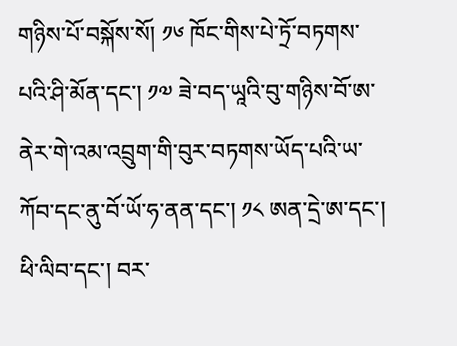གཉིས་པོ་བསྐོས་སོ། ༡༦ ཁོང་གིས་པེ་ཏྲོ་བཏགས་པའི་ཤི་མོན་དང་། ༡༧ ཟེ་བད་ཡཱའི་བུ་གཉིས་བོ་ཨ་ནེར་གེ་འམ་འབྲུག་གི་བུར་བཏགས་ཡོད་པའི་ཡ་ཀོབ་དང་ནུ་བོ་ཡོ་ཧ་ནན་དང་། ༡༨ ཨན་དྲེ་ཨ་དང་། ཕི་ལིབ་དང་། བར་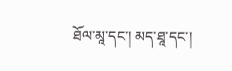ཐོལ་མཱ་དང་། མད་ཐཱ་དང་།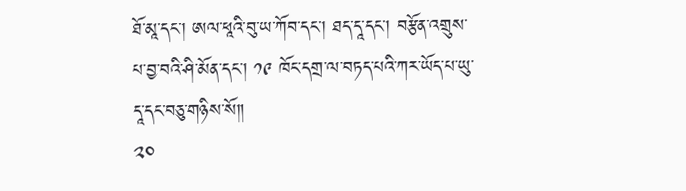ཐོ་མཱ་དང་། ཨལ་ཕཱའི་བུ་ཡ་ཀོབ་དང་། ཐད་དཱ་དང་། བརྩོན་འགྲུས་པ་བྱ་བའི་ཤི་མོན་དང་། ༡༩ ཁོང་དགྲ་ལ་བཏད་པའི་ཀར་ཡོད་པ་ཡུ་དཱ་དང་བཅུ་གཉིས་སོ༎
༢༠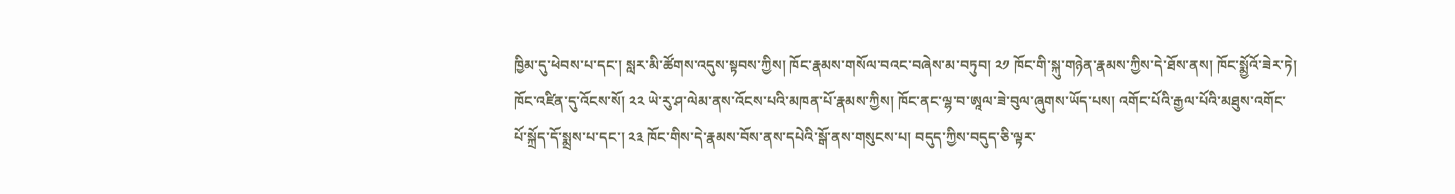ཁྱིམ་དུ་ཕེབས་པ་དང་། སླར་མི་ཚོགས་འདུས་སྟབས་ཀྱིས། ཁོང་རྣམས་གསོལ་བའང་བཞེས་མ་བཏུབ། ༢༡ ཁོང་གི་སྐུ་གཉེན་རྣམས་ཀྱིས་དེ་ཐོས་ནས། ཁོང་སྨྱོའོ་ཟེར་ཏེ། ཁོང་འཛིན་དུ་འོངས་སོ། ༢༢ ཡེ་རུ་ཤ་ལེམ་ནས་འོངས་པའི་མཁན་པོ་རྣམས་ཀྱིས། ཁོང་ནང་ལྷ་བ་ཨཱལ་ཟེ་བུལ་ཞུགས་ཡོད་པས། འགོང་པོའི་རྒྱལ་པོའི་མཐུས་འགོང་པོ་སྐྲོད་དོ་སྨྲས་པ་དང་། ༢༣ ཁོང་གིས་དེ་རྣམས་བོས་ནས་དཔེའི་སྒོ་ནས་གསུངས་པ། བདུད་ཀྱིས་བདུད་ཅི་ལྟར་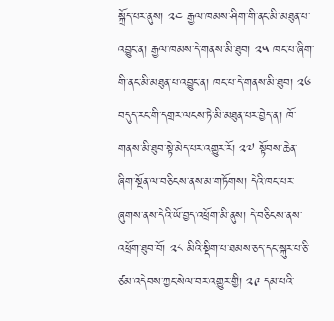སྐྲོད་པར་ནུས། ༢༤ རྒྱལ་ཁམས་ཤིག་གི་ནང་མི་མཐུན་པ་འབྱུང་ན། རྒྱལ་ཁམས་དེ་གནས་མི་ཐུབ། ༢༥ ཁང་པ་ཞིག་གི་ནང་མི་མཐུན་པ་འབྱུང་ན། ཁང་པ་དེ་གནས་མི་ཐུབ། ༢༦ བདུད་རང་གི་དགྲར་ལངས་ཏེ་མི་མཐུན་པར་བྱེད་ན། ཁོ་གནས་མི་ཐུབ་སྟེ་མེད་པར་འགྱུར་རོ། ༢༧ སྟོབས་ཆེན་ཞིག་སྔོན་ལ་བཅིངས་ནས་མ་གཏོགས། དེའི་ཁང་པར་ཞུགས་ནས་དེའི་ཡོ་བྱད་འཕྲོག་མི་ནུས། དེ་བཅིངས་ནས་འཕྲོག་ཐུབ་བོ། ༢༨ མིའི་སྡིག་པ་ཐམས་ཅད་དང་སྐུར་པ་ཅི་ཙམ་འདེབས་ཀྱང་སེལ་བར་འགྱུར་གྱི། ༢༩ དམ་པའི་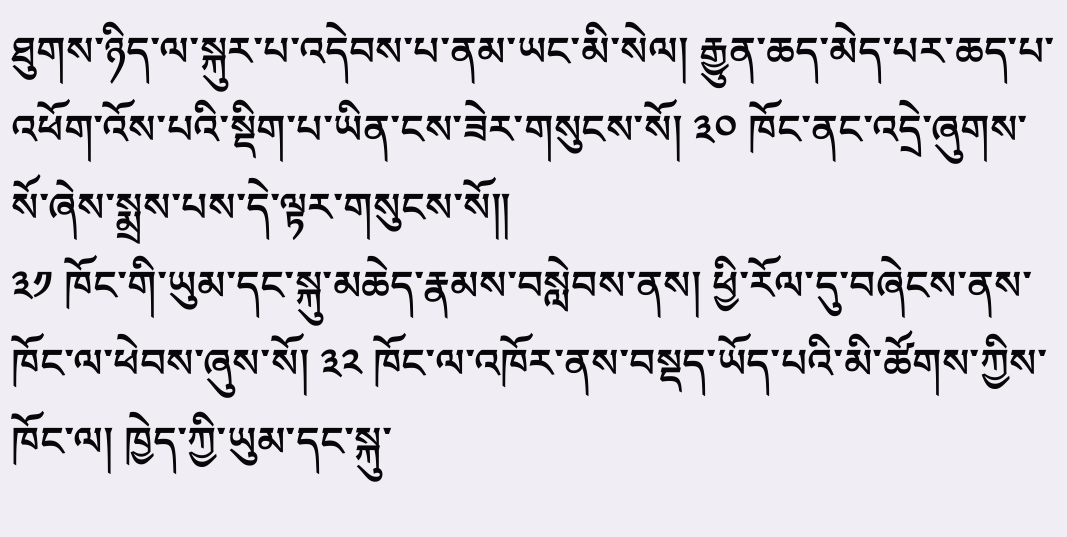ཐུགས་ཉིད་ལ་སྐུར་པ་འདེབས་པ་ནམ་ཡང་མི་སེལ། རྒྱུན་ཆད་མེད་པར་ཆད་པ་འཕོག་འོས་པའི་སྡིག་པ་ཡིན་ངས་ཟེར་གསུངས་སོ། ༣༠ ཁོང་ནང་འདྲེ་ཞུགས་སོ་ཞེས་སྨྲས་པས་དེ་ལྟར་གསུངས་སོ༎
༣༡ ཁོང་གི་ཡུམ་དང་སྐུ་མཆེད་རྣམས་བསླེབས་ནས། ཕྱི་རོལ་དུ་བཞེངས་ནས་ཁོང་ལ་ཕེབས་ཞུས་སོ། ༣༢ ཁོང་ལ་འཁོར་ནས་བསྡད་ཡོད་པའི་མི་ཚོགས་ཀྱིས་ཁོང་ལ། ཁྱེད་ཀྱི་ཡུམ་དང་སྐུ་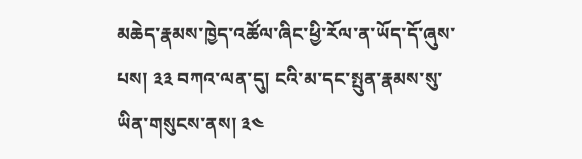མཆེད་རྣམས་ཁྱེད་འཚོལ་ཞིང་ཕྱི་རོལ་ན་ཡོད་དོ་ཞུས་པས། ༣༣ བཀའ་ལན་དུ། ངའི་མ་དང་སྤུན་རྣམས་སུ་ཡིན་གསུངས་ནས། ༣༤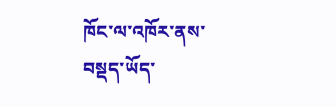ཁོང་ལ་འཁོར་ནས་བསྡད་ཡོད་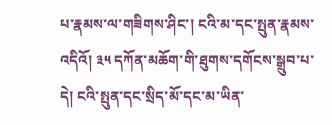པ་རྣམས་ལ་གཟིགས་ཤིང་། ངའི་མ་དང་སྤུན་རྣམས་འདིའོ། ༣༥ དཀོན་མཆོག་གི་ཐུགས་དགོངས་སྒྲུབ་པ་དེ། ངའི་སྤུན་དང་སྲིད་མོ་དང་མ་ཡིན་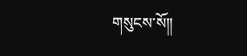གསུངས་སོ༎